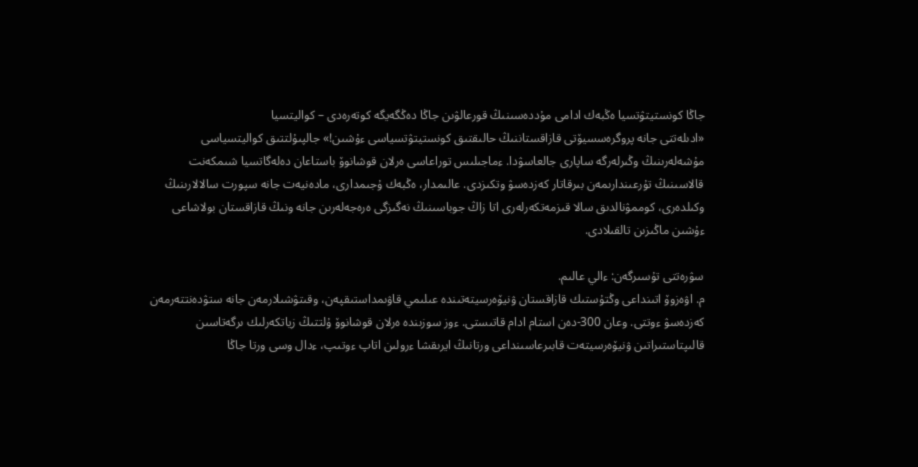جاڭا كونستيتۋتسيا ەڭبەك ادامى مۇددەسىنىڭ قورعالۋىن جاڭا دەڭگەيگە كوتەرەدى – كواليتسيا
«ادىلەتتى جانە پروگرەسسيۆتى قازاقستاننىڭ حالىقتىق كونستيتۋتسياسى ءۇشىن!» جالپىۇلتتىق كواليتسياسى مۇشەلەرىنىڭ وڭىرلەرگە ساپارى جالعاسۋدا. ءماجىلىس توراعاسى ەرلان قوشانوۆ باستاعان دەلەگاتسيا شىمكەنت قالاسىنىڭ تۇرعىندارىمەن بىرقاتار كەزدەسۋ وتكىزدى. عالىمدار، ەڭبەك ۇجىمدارى، مادەنيەت جانە سپورت سالالارىنىڭ وكىلدەرى، كوممۋنالدىق سالا قىزمەتكەرلەرى اتا زاڭ جوباسىنىڭ نەگىزگى ەرەجەلەرىن جانە ونىڭ قازاقستان بولاشاعى ءۇشىن ماڭىزىن تالقىلادى.

سۋرەتتى تۇسىرگەن: ءالي عالىم.
م. اۋەزوۆ اتىنداعى وڭتۇستىك قازاقستان ۋنيۆەرسيتەتىندە عىلىمي قاۋىمداستىقپەن، وقىتۋشىلارمەن جانە ستۋدەنتتەرمەن كەزدەسۋ ءوتتى. وعان 300-دەن استام ادام قاتىستى. ءوز سوزىندە ەرلان قوشانوۆ ۇلتتىڭ زياتكەرلىك ىرگەتاسىن قالىپتاستىراتىن ۋنيۆەرسيتەت قابىرعاسىنداعى ورتانىڭ ايرىقشا ءرولىن اتاپ ءوتىپ، ءدال وسى ورتا جاڭا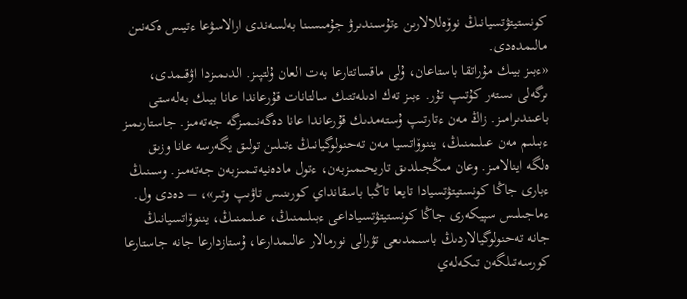كونستيتۋتسيانىڭ نوۆەللالارىن ءتۇسىندىرۋ جۇمىسىنا بەلسەندى ارالاسۋعا ءتيىس ەكەنىن مالىمدەدى.
«ءبىز بيىك مۇراتقا باستاعان، ۇلى ماقساتتارعا بەت العان ۇلتپىز. الدىمىزدا اۋقىمدى، ىرگەلى ىستەر كۇتىپ تۇر. ءبىز تەك ادىلەتتىك سالتانات قۇرعاندا عانا بيىك بەلەستى باعىندىرامىز. زاڭ مەن ءتارتىپ ۇستەمدىك قۇرعاندا عانا دەگەنىمىزگە جەتەمىز. جاستارىمىز ءبىلىم مەن عىلىمنىڭ، يننوۆاتسيا مەن تەحنولوگيانىڭ ءتىلىن تولىق يگەرسە عانا وزىق ەلگە اينالامىز. وعان مىڭجىلدىق تاريحىمىزبەن، ءتول مادەنيەتىمىزبەن جەتەمىز. وسىنىڭ ءبارى جاڭا كونستيتۋتسيادا تايعا تاڭبا باسقانداي كورىنىس تاۋىپ وتىر»، – دەدى ول.
ءماجىلىس سپيكەرى جاڭا كونستيتۋتسياداعى ءبىلىمنىڭ، عىلىمنىڭ، يننوۆاتسيانىڭ جانە تەحنولوگيالاردىڭ باسىمدىعى تۋرالى نورمالار عالىمدارعا، ۇستازدارعا جانە جاستارعا كورسەتىلگەن تىكەلەي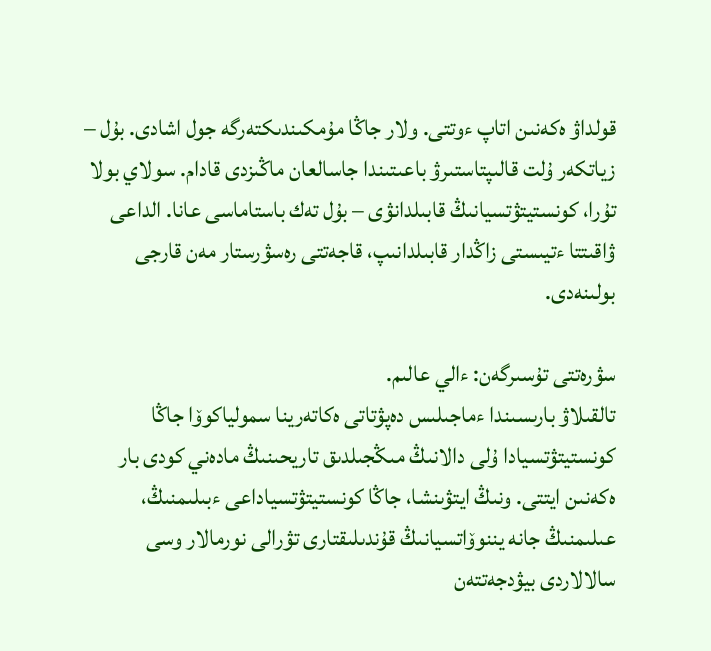قولداۋ ەكەنىن اتاپ ءوتتى. ولار جاڭا مۇمكىندىكتەرگە جول اشادى. بۇل – زياتكەر ۇلت قالىپتاستىرۋ باعىتىندا جاسالعان ماڭىزدى قادام. سولاي بولا تۇرا، كونستيتۋتسيانىڭ قابىلدانۋى – بۇل تەك باستاماسى عانا. الداعى ۋاقىتتا ءتيىستى زاڭدار قابىلدانىپ، قاجەتتى رەسۋرستار مەن قارجى بولىنەدى.

سۋرەتتى تۇسىرگەن: ءالي عالىم.
تالقىلاۋ بارىسىندا ءماجىلىس دەپۋتاتى ەكاتەرينا سمولياكوۆا جاڭا كونستيتۋتسيادا ۇلى دالانىڭ مىڭجىلدىق تاريحىنىڭ مادەني كودى بار ەكەنىن ايتتى. ونىڭ ايتۋىنشا، جاڭا كونستيتۋتسياداعى ءبىلىمنىڭ، عىلىمنىڭ جانە يننوۆاتسيانىڭ قۇندىلىقتارى تۋرالى نورمالار وسى سالالاردى بيۋدجەتتەن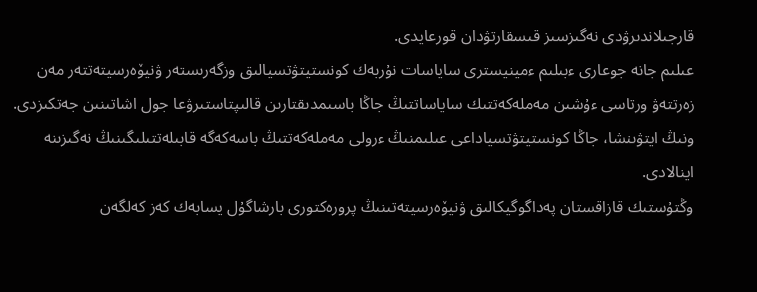قارجىلاندىرۋدى نەگىزسىز قىسقارتۋدان قورعايدى.
عىلىم جانە جوعارى ءبىلىم ءمينيسترى ساياسات نۇربەك كونستيتۋتسيالىق وزگەرىستەر ۋنيۆەرسيتەتتەر مەن زەرتتەۋ ورتاسى ءۇشىن مەملەكەتتىك ساياساتتىڭ جاڭا باسىمدىقتارىن قالىپتاستىرۋعا جول اشاتىنىن جەتكىزدى. ونىڭ ايتۋىنشا، جاڭا كونستيتۋتسياداعى عىلىمنىڭ ءرولى مەملەكەتتىڭ باسەكەگە قابىلەتتىلىگىنىڭ نەگىزىنە اينالادى.
وڭتۇستىك قازاقستان پەداگوگيكالىق ۋنيۆەرسيتەتىنىڭ پرورەكتورى بارشاگۇل يسابەك كەز كەلگەن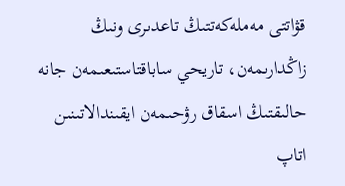قۋاتتى مەملەكەتتىڭ تاعدىرى ونىڭ زاڭدارىمەن، تاريحي ساباقتاستىعىمەن جانە حالىقتىڭ اسقاق رۋحىمەن ايقىندالاتىنىن اتاپ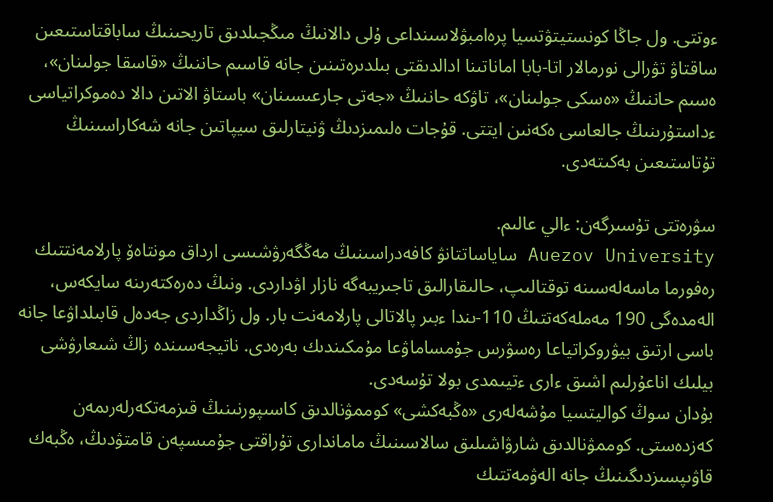ءوتتى. ول جاڭا كونستيتۋتسيا پرەامبۋلاسىنداعى ۇلى دالانىڭ مىڭجىلدىق تاريحىنىڭ ساباقتاستىعىن ساقتاۋ تۋرالى نورمالار اتا-بابا اماناتىنا ادالدىقتى بىلدىرەتىنىن جانە قاسىم حاننىڭ «قاسقا جولىنان»، ەسىم حاننىڭ «ەسكى جولىنان»، تاۋكە حاننىڭ «جەتى جارعىسىنان» باستاۋ الاتىن دالا دەموكراتياسى ءداستۇرىنىڭ جالعاسى ەكەنىن ايتتى. قۇجات ەلىمىزدىڭ ۋنيتارلىق سيپاتىن جانە شەكاراسىنىڭ تۇتاستىعىن بەكىتەدى.

سۋرەتتى تۇسىرگەن: ءالي عالىم.
Auezov University ساياساتتانۋ كافەدراسىنىڭ مەڭگەرۋشىسى ارداق مونتاەۆ پارلامەنتتىك رەفورما ماسەلەسىنە توقتالىپ، حالىقارالىق تاجىريبەگە نازار اۋداردى. ونىڭ دەرەكتەرىنە سايكەس، الەمدەگى 190 مەملەكەتتىڭ 110-ىندا ءبىر پالاتالى پارلامەنت بار. ول زاڭداردى جەدەل قابىلداۋعا جانە باسى ارتىق بيۋروكراتياعا رەسۋرس جۇمساماۋعا مۇمكىندىك بەرەدى. ناتيجەسىندە زاڭ شىعارۋشى بيلىك اناعۇرلىم اشىق ءارى ءتيىمدى بولا تۇسەدى.
بۇدان سوڭ كواليتسيا مۇشەلەرى «ەڭبەكشى» كوممۋنالدىق كاسىپورنىنىڭ قىزمەتكەرلەرىمەن كەزدەستى. كوممۋنالدىق شارۋاشىلىق سالاسىنىڭ ماماندارى تۇراقتى جۇمىسپەن قامتۋدىڭ، ەڭبەك قاۋىپسىزدىگىنىڭ جانە الەۋمەتتىك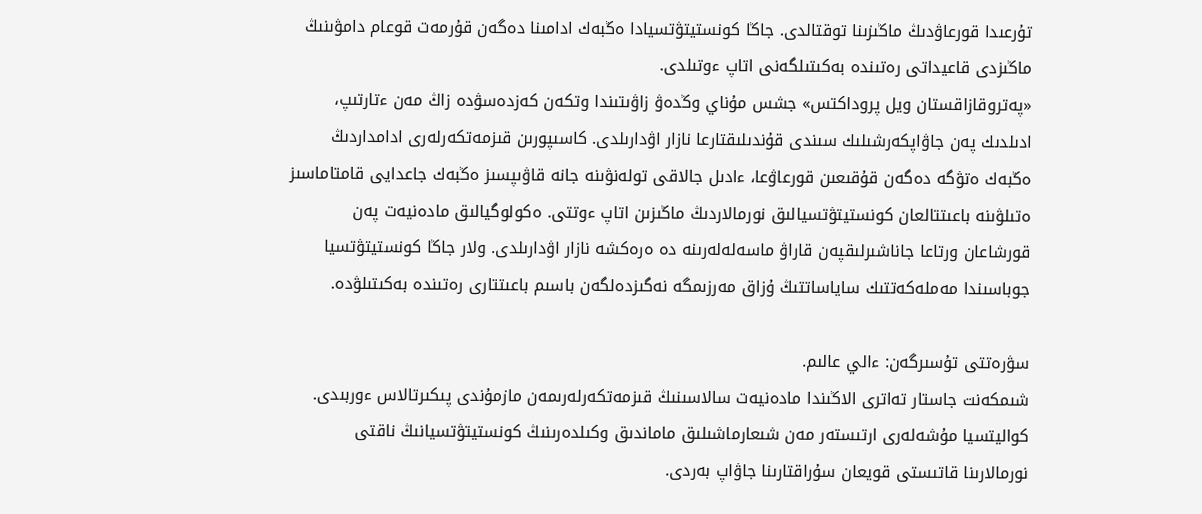تۇرعىدا قورعاۋدىڭ ماڭىزىنا توقتالدى. جاڭا كونستيتۋتسيادا ەڭبەك ادامىنا دەگەن قۇرمەت قوعام دامۋىنىڭ ماڭىزدى قاعيداتى رەتىندە بەكىتىلگەنى اتاپ ءوتىلدى.
«پەتروقازاقستان ويل پروداكتس» جشس مۇناي وڭدەۋ زاۋىتىندا وتكەن كەزدەسۋدە زاڭ مەن ءتارتىپ، ادىلدىك پەن جاۋاپكەرشىلىك سىندى قۇندىلىقتارعا نازار اۋدارىلدى. كاسىپورىن قىزمەتكەرلەرى ادامداردىڭ ەڭبەك ەتۋگە دەگەن قۇقىعىن قورعاۋعا، ءادىل جالاقى تولەنۋىنە جانە قاۋىپسىز ەڭبەك جاعدايى قامتاماسىز ەتىلۋىنە باعىتتالعان كونستيتۋتسيالىق نورمالاردىڭ ماڭىزىن اتاپ ءوتتى. ەكولوگيالىق مادەنيەت پەن قورشاعان ورتاعا جاناشىرلىقپەن قاراۋ ماسەلەلەرىنە دە ەرەكشە نازار اۋدارىلدى. ولار جاڭا كونستيتۋتسيا جوباسىندا مەملەكەتتىك ساياساتتىڭ ۇزاق مەرزىمگە نەگىزدەلگەن باسىم باعىتتارى رەتىندە بەكىتىلۋدە.

سۋرەتتى تۇسىرگەن: ءالي عالىم.
شىمكەنت جاستار تەاترى الاڭىندا مادەنيەت سالاسىنىڭ قىزمەتكەرلەرىمەن مازمۇندى پىكىرتالاس ءوربىدى. كواليتسيا مۇشەلەرى ارتىستەر مەن شىعارماشىلىق ماماندىق وكىلدەرىنىڭ كونستيتۋتسيانىڭ ناقتى نورمالارىنا قاتىستى قويعان سۇراقتارىنا جاۋاپ بەردى.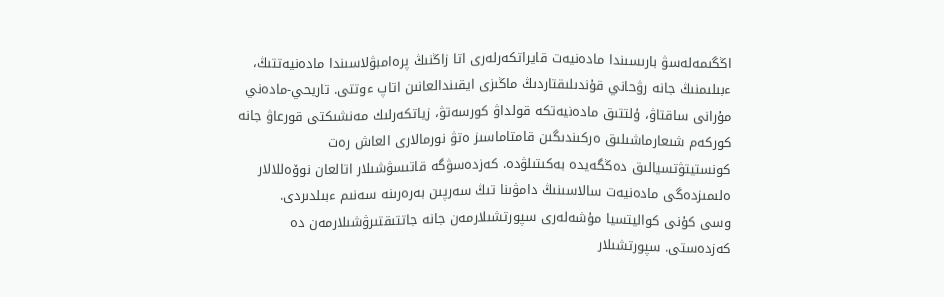اڭگىمەلەسۋ بارىسىندا مادەنيەت قايراتكەرلەرى اتا زاڭنىڭ پرەامبۋلاسىندا مادەنيەتتىڭ، ءبىلىمنىڭ جانە رۋحاني قۇندىلىقتاردىڭ ماڭىزى ايقىندالعانىن اتاپ ءوتتى. تاريحي-مادەني مۇرانى ساقتاۋ، ۇلتتىق مادەنيەتكە قولداۋ كورسەتۋ، زياتكەرلىك مەنشىكتى قورعاۋ جانە كوركەم شىعارماشىلىق ەركىندىگىن قامتاماسىز ەتۋ نورمالارى العاش رەت كونستيتۋتسيالىق دەڭگەيدە بەكىتىلۋدە. كەزدەسۋگە قاتىسۋشىلار اتالعان نوۆەللالار ەلىمىزدەگى مادەنيەت سالاسىنىڭ دامۋىنا تىڭ سەرپىن بەرەرىنە سەنىم ءبىلدىردى.
وسى كۇنى كواليتسيا مۇشەلەرى سپورتشىلارمەن جانە جاتتىقتىرۋشىلارمەن دە كەزدەستى. سپورتشىلار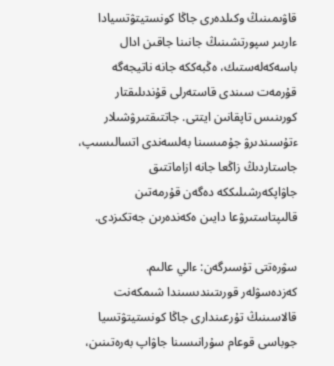قاۋىمىنىڭ وكىلدەرى جاڭا كونستيتۋتسيادا ءاربىر سپورتشىنىڭ جانىنا جاقىن ادال باسەكەلەستىك، ەڭبەككە جانە ناتيجەگە قۇرمەت سىندى قاستەرلى قۇندىلىقتار كورىنىس تاپقانىن ايتتى. جاتتىقتىرۋشىلار ءتۇسىندىرۋ جۇمىسىنا بەلسەندى اتسالىسىپ، جاستاردىڭ زاڭعا جانە ازاماتتىق جاۋاپكەرشىلىككە دەگەن قۇرمەتىن قالىپتاستىرۋعا دايىن ەكەندەرىن جەتكىزدى.

سۋرەتتى تۇسىرگەن: ءالي عالىم.
كەزدەسۋلەر قورىتىندىسىندا شىمكەنت قالاسىنىڭ تۇرعىندارى جاڭا كونستيتۋتسيا جوباسى قوعام سۇرانىسىنا جاۋاپ بەرەتىنىن،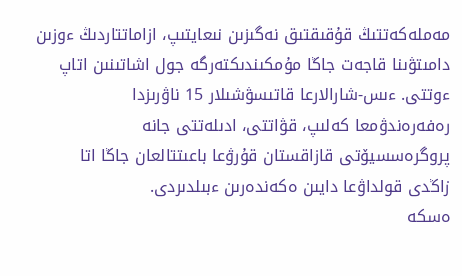مەملەكەتتىڭ قۇقىقتىق نەگىزىن نىعايتىپ، ازاماتتاردىڭ ءوزىن دامىتۋىنا قاجەت جاڭا مۇمكىندىكتەرگە جول اشاتىنىن اتاپ ءوتتى. ءىس-شارالارعا قاتىسۋشىلار 15 ناۋرىزدا رەفەرەندۋمعا كەلىپ، قۋاتتى، ادىلەتتى جانە پروگرەسسيۆتى قازاقستان قۇرۋعا باعىتتالعان جاڭا اتا زاڭدى قولداۋعا دايىن ەكەندەرىن ءبىلدىردى.
ەسكە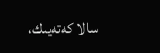سالا كەتەيىك،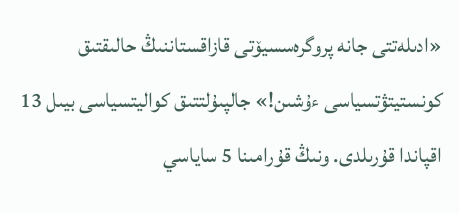«ادىلەتتى جانە پروگرەسسيۆتى قازاقستاننىڭ حالىقتىق كونستيتۋتسياسى ءۇشىن!» جالپىۇلتتىق كواليتسياسى بيىل 13 اقپاندا قۇرىلدى. ونىڭ قۇرامىنا 5 ساياسي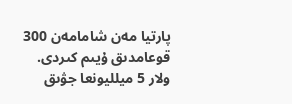پارتيا مەن شامامەن 300 قوعامدىق ۇيىم كىردى. ولار 5 ميلليونعا جۋىق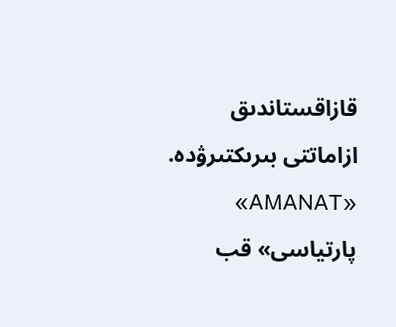قازاقستاندىق ازاماتتى بىرىكتىرۋدە.
«AMANAT» پارتياسى» قب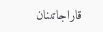قاراجاتىنان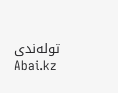تولەندى
Abai.kz